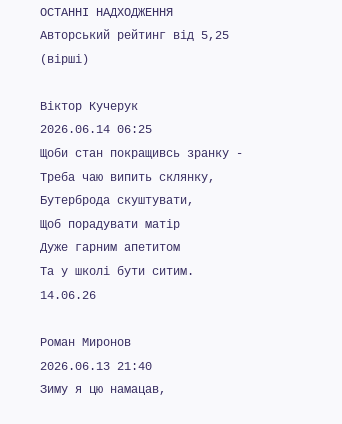ОСТАННІ НАДХОДЖЕННЯ
Авторський рейтинг від 5,25 (вірші)

Віктор Кучерук
2026.06.14 06:25
Щоби стан покращивсь зранку -
Треба чаю випить склянку,
Бутерброда скуштувати,
Щоб порадувати матір
Дуже гарним апетитом
Та у школі бути ситим.
14.06.26

Роман Миронов
2026.06.13 21:40
Зиму я цю намацав,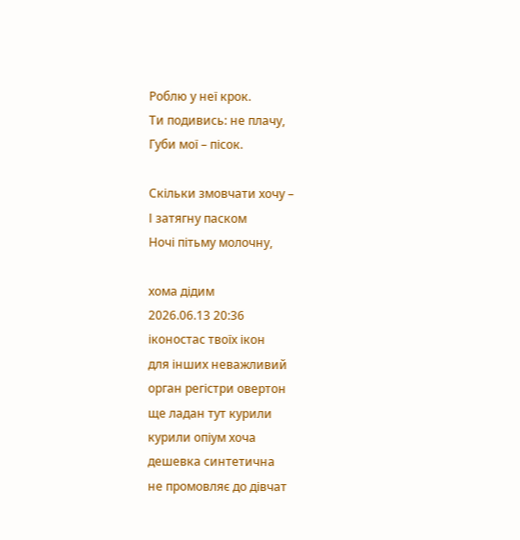Роблю у неї крок.
Ти подивись: не плачу,
Губи мої – пісок.

Скільки змовчати хочу –
І затягну паском
Ночі пітьму молочну,

хома дідим
2026.06.13 20:36
іконостас твоїх ікон
для інших неважливий
орган регістри овертон
ще ладан тут курили
курили опіум хоча
дешевка синтетична
не промовляє до дівчат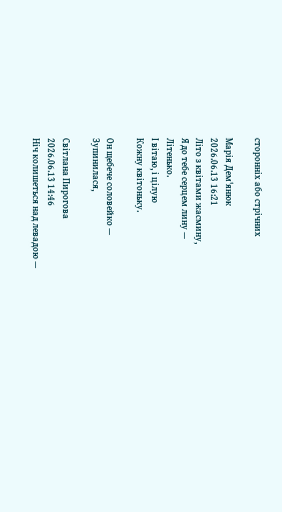сторонніх або стрічних

Марія Дем'янюк
2026.06.13 16:21
Літо з квітами жасмину,
Я до тебе серцем лину —
Літенько.
І вітаю, і цілую
Кожну квітоньку.

Он щебече соловейко —
Зупинилася,

Світлана Пирогова
2026.06.13 14:46
Ніч колишеться над левадою —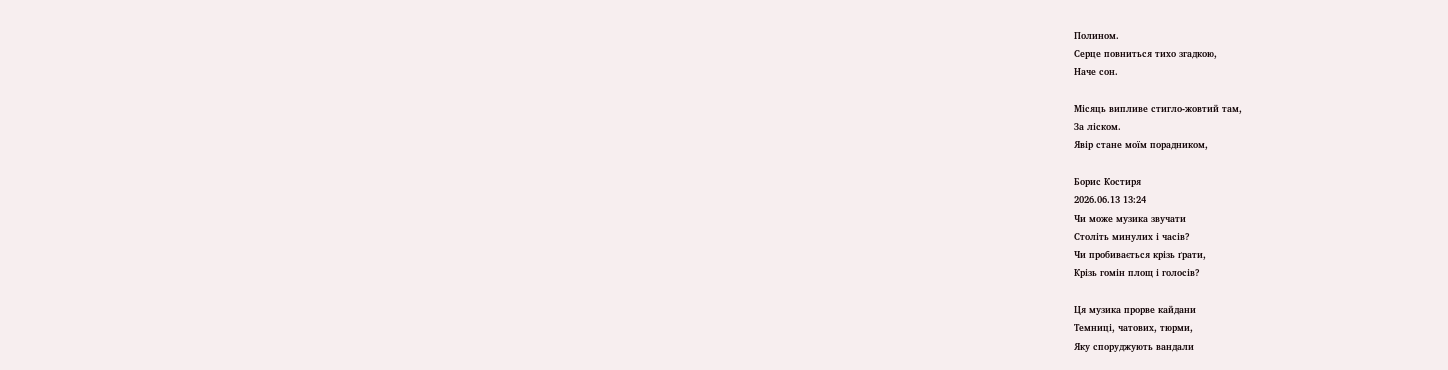Полином.
Серце повниться тихо згадкою,
Наче сон.

Місяць випливе стигло-жовтий там,
За ліском.
Явір стане моїм порадником,

Борис Костиря
2026.06.13 13:24
Чи може музика звучати
Століть минулих і часів?
Чи пробивається крізь ґрати,
Крізь гомін площ і голосів?

Ця музика прорве кайдани
Темниці, чатових, тюрми,
Яку споруджують вандали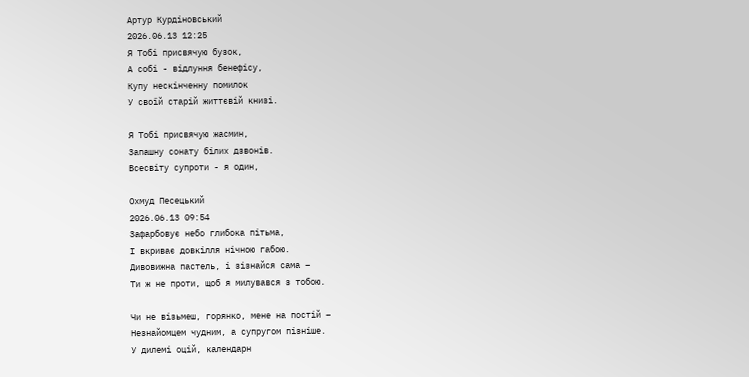Артур Курдіновський
2026.06.13 12:25
Я Тобі присвячую бузок,
А собі - відлуння бенефісу,
Купу нескінченну помилок
У своїй старій життєвій книзі.

Я Тобі присвячую жасмин,
Запашну сонату білих дзвонів.
Всесвіту супроти - я один,

Охмуд Песецький
2026.06.13 09:54
Зафарбовує небо глибока пітьма,
І вкриває довкілля нічною габою.
Дивовижна пастель, і зізнайся сама –
Ти ж не проти, щоб я милувався з тобою.

Чи не візьмеш, горянко, мене на постій –
Незнайомцем чудним, а супругом пізніше.
У дилемі оцій, календарн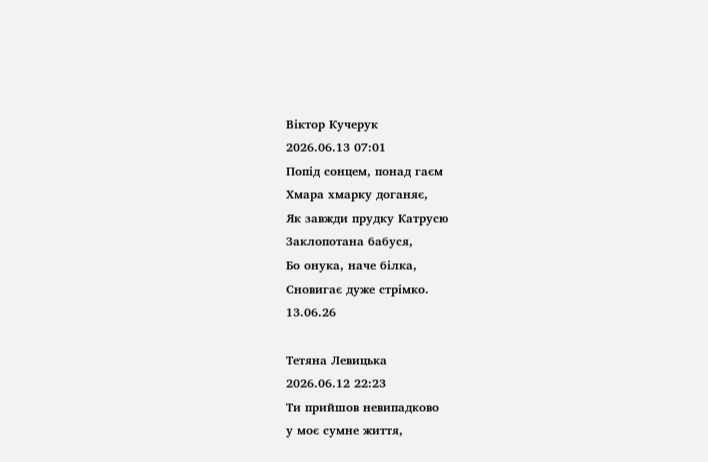Віктор Кучерук
2026.06.13 07:01
Попід сонцем, понад гаєм
Хмара хмарку доганяє,
Як завжди прудку Катрусю
Заклопотана бабуся,
Бо онука, наче білка,
Сновигає дуже стрімко.
13.06.26

Тетяна Левицька
2026.06.12 22:23
Ти прийшов невипадково
у моє сумне життя,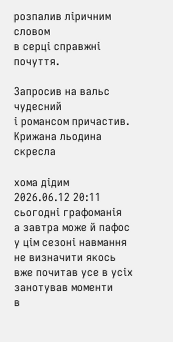розпалив ліричним словом
в серці справжні почуття.

Запросив на вальс чудесний
і романсом причастив.
Крижана льодина скресла

хома дідим
2026.06.12 20:11
сьогодні графоманія
а завтра може й пафос
у цім сезоні навмання
не визначити якось
вже почитав усе в усіх
занотував моменти
в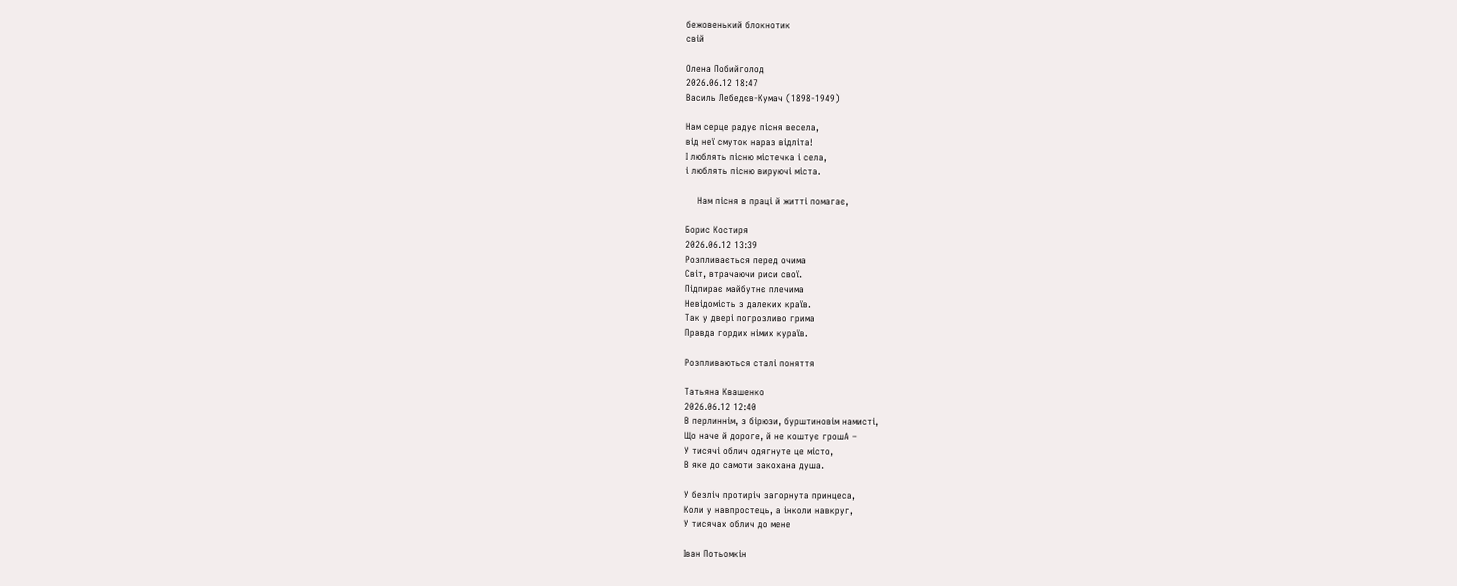бежовенький блокнотик
свій

Олена Побийголод
2026.06.12 18:47
Василь Лебедєв-Кумач (1898-1949)

Нам серце радує пісня весела,
від неї смуток нараз відліта!
І люблять пісню містечка і села,
і люблять пісню вируючі міста.

    Нам пісня в праці й житті помагає,

Борис Костиря
2026.06.12 13:39
Розпливається перед очима
Світ, втрачаючи риси свої.
Підпирає майбутнє плечима
Невідомість з далеких країв.
Так у двері погрозливо грима
Правда гордих німих кураїв.

Розпливаються сталі поняття

Татьяна Квашенко
2026.06.12 12:40
В перлиннім, з бірюзи, бурштиновім намисті,
Що наче й дороге, й не коштує грошА –
У тисячі облич одягнуте це місто,
В яке до самоти закохана душа.

У безліч протиріч загорнута принцеса,
Коли у навпростець, а інколи навкруг,
У тисячах облич до мене

Іван Потьомкін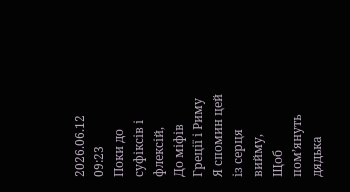2026.06.12 09:23
Поки до суфіксів і флексій,
До міфів Греції і Риму
Я спомин цей із серця вийму,
Щоб пом’януть дядька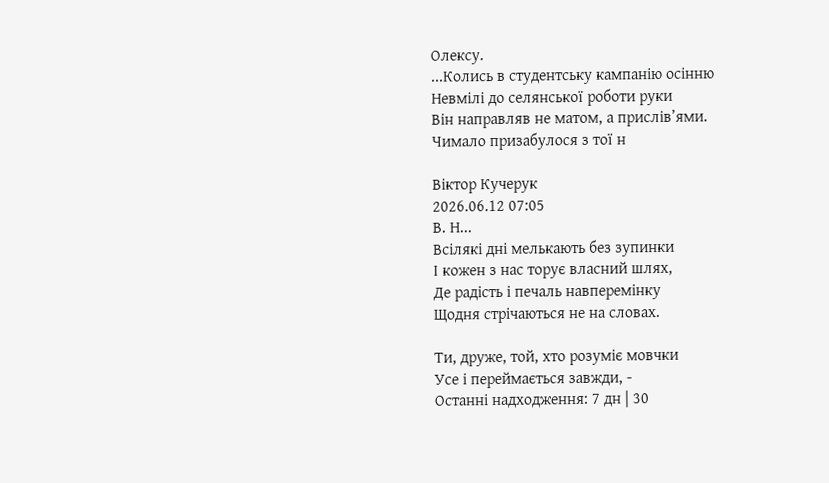Олексу.
...Колись в студентську кампанію осінню
Невмілі до селянської роботи руки
Він направляв не матом, а прислів’ями.
Чимало призабулося з тої н

Віктор Кучерук
2026.06.12 07:05
В. Н...
Всілякі дні мелькають без зупинки
І кожен з нас торує власний шлях,
Де радість і печаль навперемінку
Щодня стрічаються не на словах.

Ти, друже, той, хто розуміє мовчки
Усе і переймається завжди, -
Останні надходження: 7 дн | 30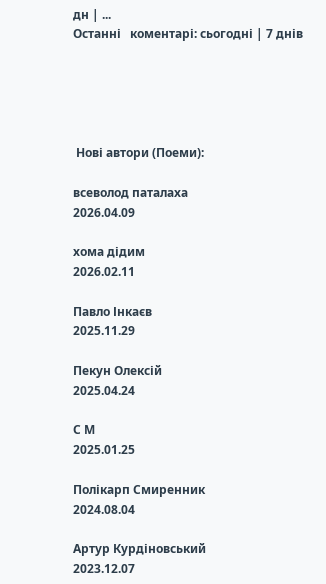дн | ...
Останні   коментарі: сьогодні | 7 днів





 Нові автори (Поеми):

всеволод паталаха
2026.04.09

хома дідим
2026.02.11

Павло Інкаєв
2025.11.29

Пекун Олексій
2025.04.24

С М
2025.01.25

Полікарп Смиренник
2024.08.04

Артур Курдіновський
2023.12.07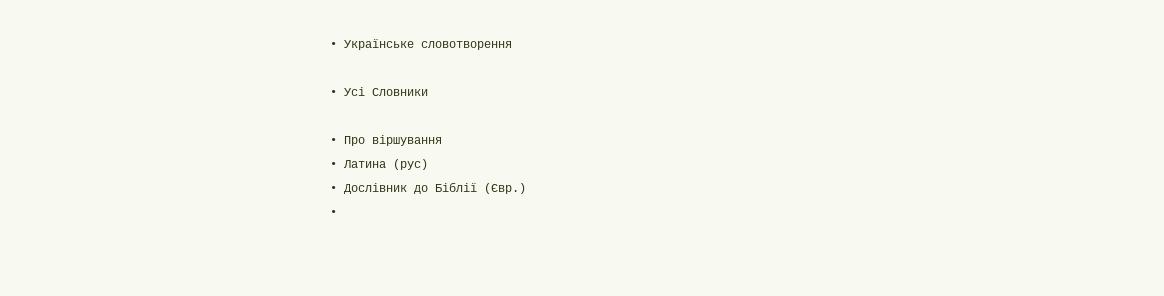• Українське словотворення

• Усі Словники

• Про віршування
• Латина (рус)
• Дослівник до Біблії (Євр.)
•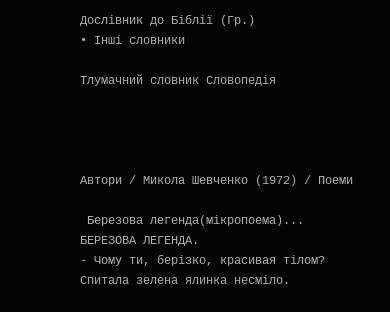Дослівник до Біблії (Гр.)
• Інші словники

Тлумачний словник Словопедія




Автори / Микола Шевченко (1972) / Поеми

 Березова легенда(мікропоема)...
БЕРЕЗОВА ЛЕГЕНДА.
- Чому ти, берізко, красивая тілом?
Спитала зелена ялинка несміло.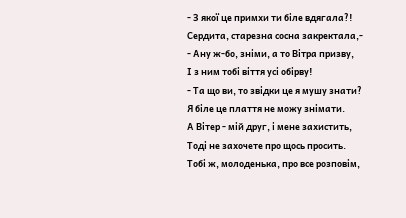- З якої це примхи ти біле вдягала?!
Сердита, старезна сосна закректала,-
- Ану ж-бо, зніми, а то Вітра призву,
І з ним тобі віття усі обірву!
- Та що ви, то звідки це я мушу знати?
Я біле це плаття не можу знімати.
А Вітер - мій друг, і мене захистить,
Тоді не захочете про щось просить.
Тобі ж, молоденька, про все розповім,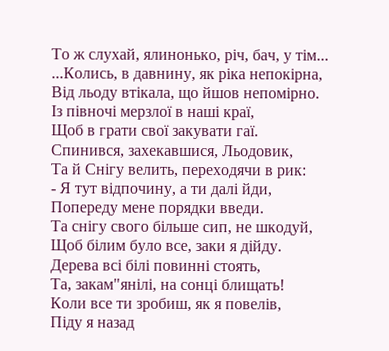То ж слухай, ялинонько, річ, бач, у тім...
...Колись, в давнину, як ріка непокірна,
Від льоду втікала, що йшов непомірно.
Із півночі мерзлої в наші краї,
Щоб в грати свої закувати гаї.
Спинився, захекавшися, Льодовик,
Та й Снігу велить, переходячи в рик:
- Я тут відпочину, а ти далі йди,
Попереду мене порядки введи.
Та снігу свого більше сип, не шкодуй,
Щоб білим було все, заки я дійду.
Дерева всі білі повинні стоять,
Та, закам"янілі, на сонці блищать!
Коли все ти зробиш, як я повелів,
Піду я назад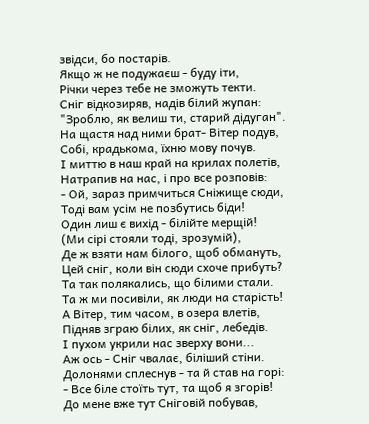звідси, бо постарів.
Якщо ж не подужаєш - буду іти,
Річки через тебе не зможуть текти.
Сніг відкозиряв, надів білий жупан:
"Зроблю, як велиш ти, старий дідуган".
На щастя над ними брат- Вітер подув,
Собі, крадькома, їхню мову почув.
І миттю в наш край на крилах полетів,
Натрапив на нас, і про все розповів:
- Ой, зараз примчиться Сніжище сюди,
Тоді вам усім не позбутись біди!
Один лиш є вихід - білійте мерщій!
(Ми сірі стояли тоді, зрозумій),
Де ж взяти нам білого, щоб обмануть,
Цей сніг, коли він сюди схоче прибуть?
Та так полякались, що білими стали.
Та ж ми посивіли, як люди на старість!
А Вітер, тим часом, в озера влетів,
Підняв зграю білих, як сніг, лебедів.
І пухом укрили нас зверху вони...
Аж ось - Сніг чвалає, біліший стіни.
Долонями сплеснув - та й став на горі:
- Все біле стоїть тут, та щоб я згорів!
До мене вже тут Сніговій побував,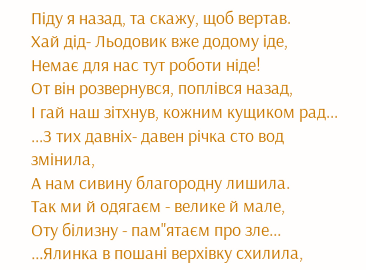Піду я назад, та скажу, щоб вертав.
Хай дід- Льодовик вже додому іде,
Немає для нас тут роботи ніде!
От він розвернувся, поплівся назад,
І гай наш зітхнув, кожним кущиком рад...
...З тих давніх- давен річка сто вод змінила,
А нам сивину благородну лишила.
Так ми й одягаєм - велике й мале,
Оту білизну - пам"ятаєм про зле...
...Ялинка в пошані верхівку схилила,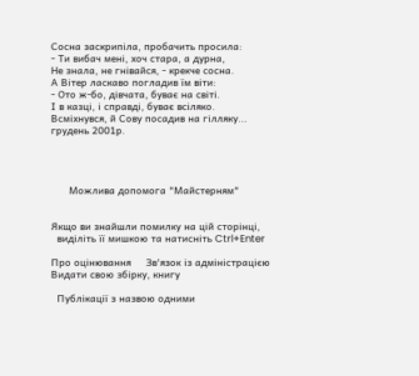Сосна заскрипіла, пробачить просила:
- Ти вибач мені, хоч стара, а дурна,
Не знала, не гнівайся, - крекче сосна.
А Вітер ласкаво погладив їм віти:
- Ото ж-бо, дівчата, буває на світі.
І в казці, і справді, буває всіляко.
Всміхнувся, й Сову посадив на гілляку...
грудень 2001р.




      Можлива допомога "Майстерням"


Якщо ви знайшли помилку на цiй сторiнцi,
  видiлiть її мишкою та натисніть Ctrl+Enter

Про оцінювання     Зв'язок із адміністрацією     Видати свою збірку, книгу

  Публікації з назвою одними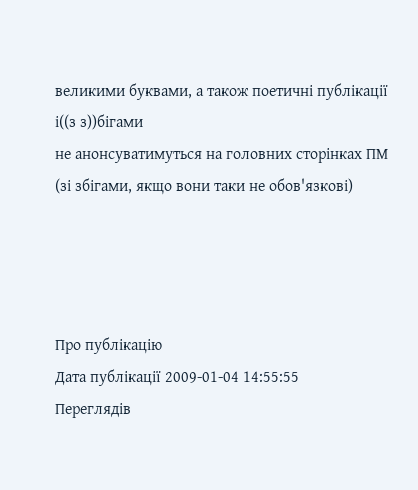великими буквами, а також поетичні публікації і((з з))бігами
не анонсуватимуться на головних сторінках ПМ (зі збігами, якщо вони таки не обов'язкові)




Про публікацію
Дата публікації 2009-01-04 14:55:55
Переглядів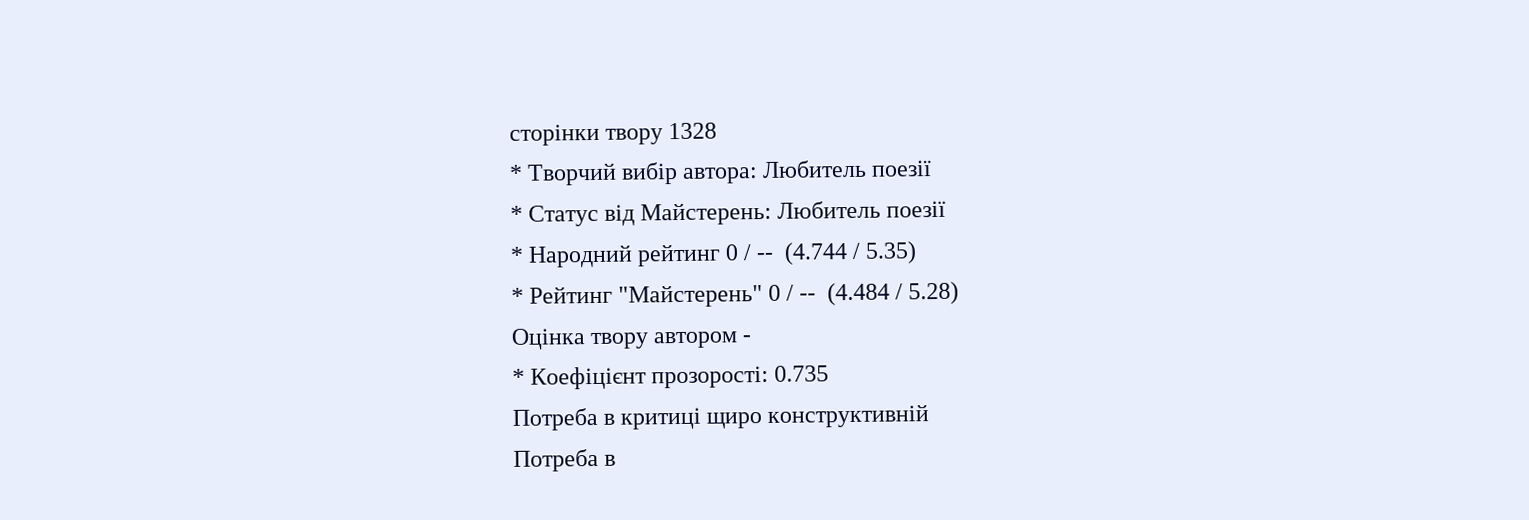сторінки твору 1328
* Творчий вибір автора: Любитель поезії
* Статус від Майстерень: Любитель поезії
* Народний рейтинг 0 / --  (4.744 / 5.35)
* Рейтинг "Майстерень" 0 / --  (4.484 / 5.28)
Оцінка твору автором -
* Коефіцієнт прозорості: 0.735
Потреба в критиці щиро конструктивній
Потреба в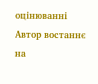оцінюванні
Автор востаннє на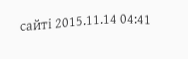сайті 2015.11.14 04:41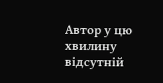Автор у цю хвилину відсутній